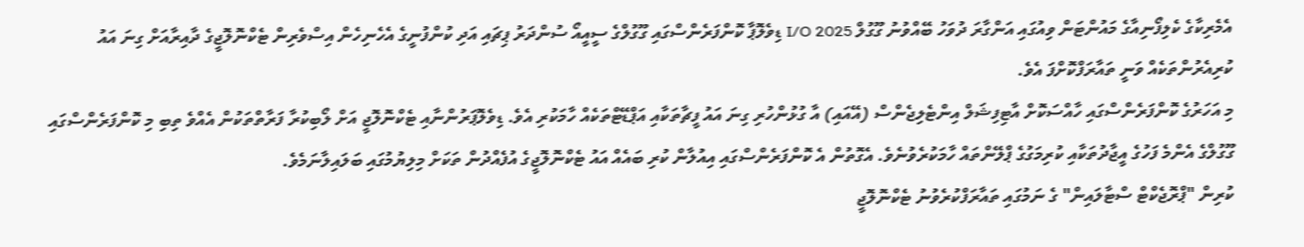އެމެރިކާގެ ކެލިފޯނިއާގެ މައުންޓަން ވިއުގައި އަންގާރަ ދުވަހު ބޭއްވުނު ގޫގުލް I/O 2025 ޑިވެލޮޕާ ކޮންފަރެންސްގައި ގޫގުލްގެ ސީއީއޯ ސުންދަރު ޕިޗައި އަދި ކުންފުނީގެ އެހެނިހެން އިސްވެރިން ޓެކްނޮލޮޖީގެ ދާއިރާއަށް ގިނަ އައު ކުރިއެރުންތަކެއް ވަނީ ތައާރަފްކޮށްފަ އެވެ.
މި އަހަރުގެ ކޮންފަރެންސްގައި ހާއްސަކޮށް އާޓިފިޝަލް އިންޓެލިޖެންސް (އޭއައި) އާ ގުޅުންހުރި ގިނަ އައު ފީޗާތަކާއި އަޕްޑޭޓްތަކެއް ހާމަކުރި އެވެ. ޑިވެލޮޕަރުންނާއި ޓެކްނޮލޮޖީ އަށް ލޯބިކުރާ ފަރާތްތަކުން އެއްވެ ތިބި މި ކޮންފަރެންސްގައި ގޫގުލްގެ އެންމެ ފަހުގެ އީޖާދުތަކާއި ކުރިމަގުގެ ޕްލޭންތައް ހާމަކުރެވުނެވެ. އެގޮތުން އެ ކޮންފަރެންސްގައި އިއުލާން ކުރި ބައެއް އައު ޓެކްނޮލޮޖީގެ އުފެއްދުން ތަކަށް މިލިޔުމުގައި ބަލައިލާނަމެވެ.
ކުރިން "ޕްރޮޖެކްޓް ސްޓާލައިން" ގެ ނަމުގައި ތައާރަފްކުރެވުނު ޓެކްނޮލޮޖީ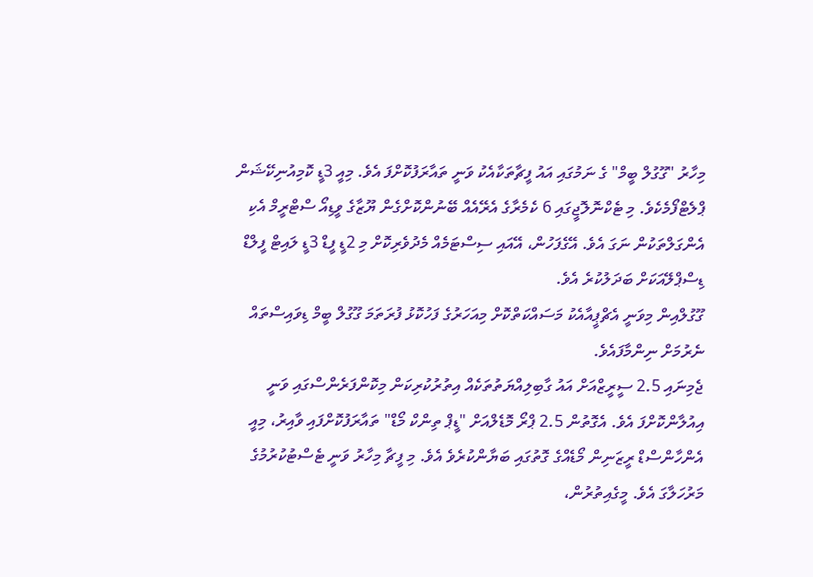މިހާރު "ގޫގުލް ބީމް" ގެ ނަމުގައި އައު ފީޗާތަކާއެކު ވަނީ ތައާރަފުކޮށްފަ އެވެ. މިއީ 3ޑީ ކޮމިއުނިކޭޝަން ޕްލެޓްފޯމެކެވެ. މި ޓެކްނޮލޮޖީގައި 6 ކެމެރާގެ އެރޭއެއް ބޭނުންކޮށްގެން ޔޫޒާގެ ވީޑިއޯ ސްޓްރީމް އެކި އެންގަލްތަކުން ނަގަ އެވެ. އޭގެފަހުން، އޭއައި ސިސްޓަމެއް މެދުވެރިކޮށް މި 2ޑީ ފީޑް 3ޑީ ލައިޓް ފީލްޑް ޑިސްޕްލޭއަކަށް ބަދަލުކުރެ އެވެ.
ގޫގުލްއިން މިވަނީ އެޗްޕީއާއެކު މަސައްކަތްކޮށް މިއަހަރުގެ ފަހުކޮޅު ފުރަތަމަ ގޫގުލް ބީމް ޑިވައިސްތައް ނެރުމަށް ނިންމާފައެވެ.
ޖެމިނައި 2.5 ސީރީޒްއަށް އައު ގާބިލިއްޔަތުތަކެއް އިތުރުކުރިކަން މިކޮންފަރެންސްގައި ވަނީ އިއުލާންކޮށްފަ އެވެ. އެގޮތުން 2.5 ޕްރޯ މޮޑެލްއަށް "ޑީޕް ތިންކް މޯޑް" ތައާރަފުކޮށްފައި ވާއިރު، މިއީ އެންހާންސްޑް ރީޒަނިން މޯޑެއްގެ ގޮތުގައި ބަޔާންކުރެވެ އެވެ. މި ފީޗާ މިހާރު ވަނީ ޓެސްޓުކުރުމުގެ މަރުހަލާގަ އެވެ. މީގެއިތުރުން،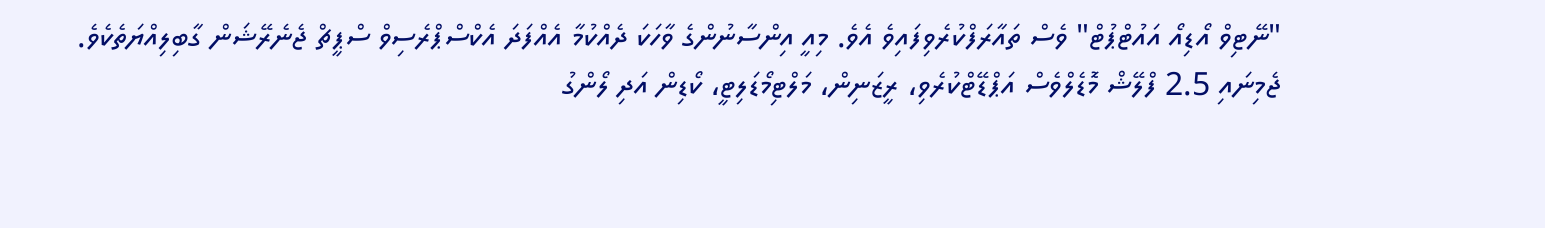"ނޭޓިވް އޯޑިއޯ އައުޓްޕުޓް" ވެސް ތައާރަފްކުރެވިފައިވެ އެވެ. މިއީ އިންސާނުންގެ ވާހަކަ ދެއްކުމާ އެއްފަދަ އެކްސްޕްރެސިވް ސްޕީޗް ޖެނެރޭޝަން ގާބިލިއްޔަތެކެވެ.
ޖެމިނައި 2.5 ފްލޭޝް މޮޑެލްވެސް އަޕްޑޭޓްކުރެވި، ރީޒަނިން، މަލްޓިމޯޑަލިޓީ، ކޯޑިން އަދި ލޯންގު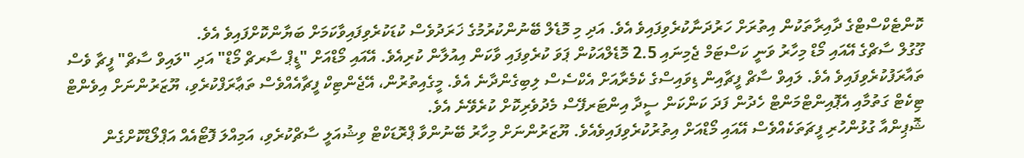ކޮންޓެކްސްޓްގެ ދާއިރާތަކުން އިތުރަށް ހަރުދަނާކުރެވިފައިވެ އެވެ. އަދި މި މޮޑެލް ބޭނުންކުރުމުގެ ޚަރަދުވެސް ކުޑަކުރެވިފައިވާކަމަށް ބަޔާންކޮށްފައިވެ އެވެ.
ގޫގުލް ސާޗްގެ އޭއައި މޯޑް މިހާރު ވަނީ ކަސްޓަމް ޖެމިނައި 2.5 މޮޑެލްއަކުން ޕަވަ ކުރެވިފައި ވާކަން އިއުލާން ކުރިއެވެ. އޭއައި މޯޑްއަށް "ޑީޕް ސާރޗް މޯޑް" އަދި "ލައިވް ސާޗް" ފީޗާ ވެސް ތައާރަފުކުރެވިފައިވެ އެވެ. ލައިވް ސާޗް ފީޗާއިން ޑިވައިސްގެ ކެމެރާއަށް އެކްސެސް ލިބިގެންދާނެ އެވެ. މީގެއިތުރުން، އޭޖެންޓިކް ފީޗާއެއްވެސް ތަޢާރަފްކުރެވި، ޔޫޒަރުންނަށް އިވެންޓް ޓިކެޓް ގަތުމާއި އެޕޮއިންޓްމަންޓް ހެދުން ފަދަ ކަންކަން ސީދާ އިންޓަރފޭސް މެދުވެރިކޮށް ކުރެވޭނެ އެވެ.
ޝޮޕިންއާ ގުޅުންހުރި ފީޗަތަކެއްވެސް އޭއައި މޯޑްއަށް އިތުރުކުރެވިފައިވެއެވެ. ޔޫޒަރުންނަށް މިހާރު ބޭނުންވާ ޕްރޮޑަކްޓް ވިޝުއަލީ ސާޗްކުރެވި، އަމިއްލަ ފޮޓޯއެއް އަޕްލޯޑްކޮށްގެން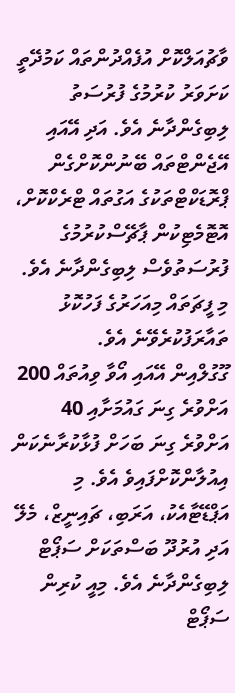ވާޗުއަލްކޮށް އުފެއްދުންތައް ކަމުދޭތީ ކަށަވަރު ކުރުމުގެ ފުރުސަތު ލިބިގެންދާނެ އެވެ. އަދި އޭއައި އޭޖެންޓްތައް ބޭނުންކޮށްގެން ޕްރޮޑަކްޓްތަކުގެ އަގުތައް ޓްރެކްކޮށް، އޮޓޮމެޓިކުން ޕާޗޭސްކުރުމުގެ ފުރުސަތުވެސް ލިބިގެންދާނެ އެވެ. މި ފީޗަތައް މިއަހަރުގެ ފަހުކޮޅު ތައާރަފުކުރެވޭނެ އެވެ.
ގޫގުލްއިން އޭއައި އޯވާ ވިއުތައް 200 އަށްވުރެ ގިނަ ގައުމަށާއި 40 އަށްވުރެ ގިނަ ބަހަށް ފުޅާކުރާނެކަން އިއުލާންކޮށްފައިވެ އެވެ. މި އަޕްޑޭޓާއެކު، އަރަބި، ޗައިނީޒް، މެލޭ އަދި އުރުދޫ ބަސްތަކަށް ސަޕޯޓް ލިބިގެންދާނެ އެވެ. މިއީ ކުރިން ސަޕޯޓް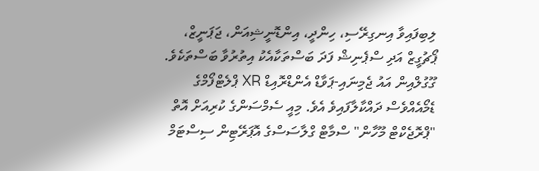ލިބިފައިވާ އިނގިރޭސި، ހިންދީ، އިންޑޮނީޝިއަން، ޖަޕަނީޒް، ޕޯޗުގީޒް އަދި ސްޕެނިޝް ފަދަ ބަސްތަކާއެކު އިތުރުވާ ބަސްތަކެވެ.
ގޫގުލްއިން އައު ޖެމިނައި-ޕަވާޑް އެންޑްރޮއިޑް XR ޕްލެޓްފޯމްގެ ޑެމޯއެއްވެސް ދައްކާލާފައިވެ އެވެ. މިއީ ސެމްސަންގެ ކުރިއަށް އޮތް "ޕްރޮޖެކްޓް މޫހާން" ސްމާޓް ގްލާސަސްގެ އޮޕަރޭޓިން ސިސްޓަމް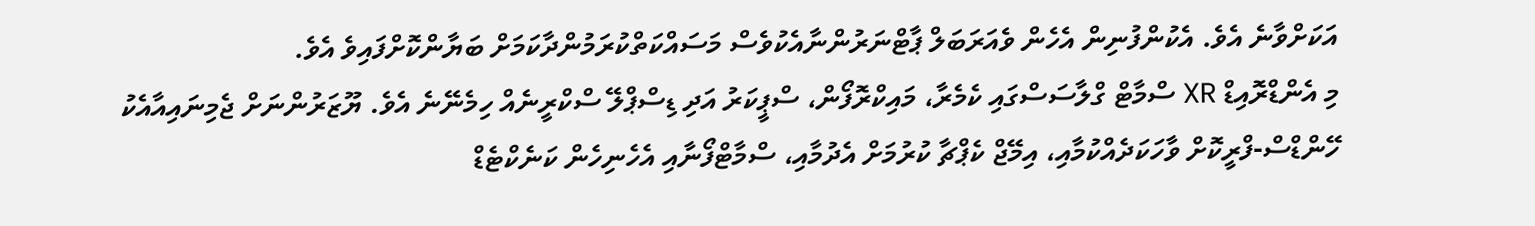އަކަށްވާނެ އެވެ. އެކުންފުނިން އެހެން ވެއަރަބަލް ޕާޓްނަރުންނާއެކުވެސް މަސައްކަތްކުރަމުންދާކަމަށް ބަޔާންކޮށްފައިވެ އެވެ.
މި އެންޑްރޮއިޑް XR ސްމާޓް ގްލާސަސްގައި ކެމެރާ، މައިކްރޮފޯން، ސްޕީކަރު އަދި ޑިސްޕްލޭ ސްކްރީނެއް ހިމެނޭނެ އެވެ. ޔޫޒަރުންނަށް ޖެމިނައިއާއެކު ހޭންޑްސް-ފްރީކޮށް ވާހަކަދެއްކުމާއި، އިމޭޖް ކެޕްޗާ ކުރުމަށް އެދުމާއި، ސްމާޓްފޯނާއި އެހެނިހެން ކަނެކްޓެޑް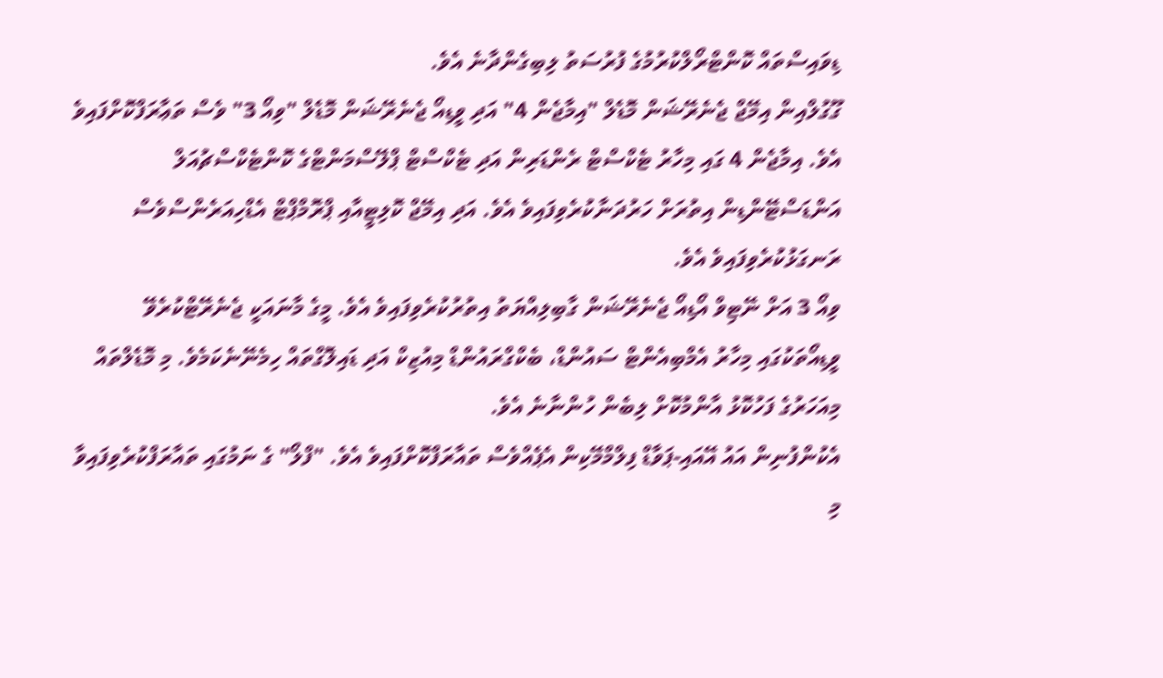ޑިވައިސްތައް ކޮންޓްރޯލްކުރުމުގެ ފުރުސަތު ލިބިގެންދާނެ އެވެ.
ގޫގުލްއިން އިމޭޖް ޖެނެރޭޝަން މޮޑެލް "އިމާޖެން 4" އަދި ވީޑިއޯ ޖެނެރޭޝަން މޮޑެލް "ވިއޯ 3" ވެސް ތަޢާރަފްކޮށްފައިވެ އެވެ. އިމާޖެން 4 ގައި މިހާރު ޓެކްސްޓް ރެންޑަރިން އަދި ޓެކްސްޓް ޕްލޭސްމަންޓްގެ ކޮންޓެކްސްޗުއަލް އަންޑަސްޓޭންޑިން އިތުރަށް ހަރުދަނާކުރެވިފައިވެ އެވެ. އަދި އިމޭޖް ކޮލިޓީއާއި ޕްރޮމްޕްޓް އެޑްހިއަރެންސްވެސް ރަނގަޅުކުރެވިފައިވެ އެވެ.
ވިއޯ 3 އަށް ނޭޓިވް އޯޑިއޯ ޖެނެރޭޝަން ގާބިލިއްޔަތު އިތުރުކުރެވިފައިވެ އެވެ. މީގެ މާނައަކީ ޖެނެރޭޓްކުރެވޭ ވީޑިއޯތަކުގައި މިހާރު އެމްބިއެންޓް ސައުންޑް، ބެކްގްރައުންޑް މިއުޒިކް އަދި ޑައިލޮގްތައް ހިމެނޭނެކަމެވެ. މި މޮޑެލްތައް މިއަހަރުގެ ފަހުކޮޅު އާންމުކޮށް ލިބެން ހުންނާނެ އެވެ.
އެކުންފުނިން އައު އޭއައި-ޕަވާޑް ފިލްމްމޭކިން އެޕެއްވެސް ތައާރަފްކޮށްފައިވެ އެވެ. "ފްލޯ" ގެ ނަމުގައި ތައާރަފްކުރެވިފައިވާ މި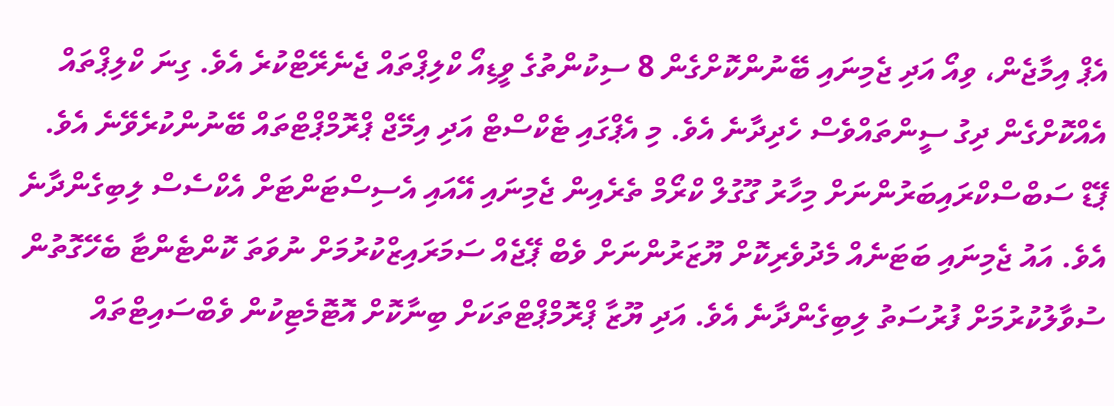އެޕް އިމާޖެން، ވިއޯ އަދި ޖެމިނައި ބޭނުންކޮށްގެން 8 ސިކުންތުގެ ވީޑިއޯ ކްލިޕްތައް ޖެނެރޭޓްކުރެ އެވެ. ގިނަ ކްލިޕްތައް އެއްކޮށްގެން ދިގު ސީންތައްވެސް ހެދިދާނެ އެވެ. މި އެޕްގައި ޓެކްސްޓް އަދި އިމޭޖް ޕްރޮމްޕްޓްތައް ބޭނުންކުރެވޭނެ އެވެ.
ޕޭޑް ސަބްސްކްރައިބަރުންނަށް މިހާރު ގޫގުލް ކްރޯމް ތެރެއިން ޖެމިނައި އޭއައި އެސިސްޓަންޓަށް އެކްސެސް ލިބިގެންދާނެ އެވެ. އައު ޖެމިނައި ބަޓަނެއް މެދުވެރިކޮށް ޔޫޒަރުންނަށް ވެބް ޕޭޖެއް ސަމަރައިޒްކުރުމަށް ނުވަތަ ކޮންޓެންޓާ ބެހޭގޮތުން ސުވާލުކުރުމަށް ފުރުސަތު ލިބިގެންދާނެ އެވެ. އަދި ޔޫޒާ ޕްރޮމްޕްޓްތަކަށް ބިނާކޮށް އޮޓޮމެޓިކުން ވެބްސައިޓްތައް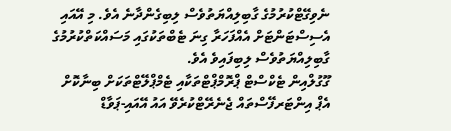ނެވިގޭޓްކުރުމުގެ ގާބިލިއްޔަތުވެސް ލިބިގެންދާނެ އެވެ. މި އޭއައި އެސިސްޓަންޓަށް އެއްފަހަރާ ގިނަ ޓެބްތަކުގައި މަސައްކަތްކުރުމުގެ ގާބިލިއްޔަތުވެސް ލިބިފައިވެ އެވެ.
ގޫގުލްއިން ޓެކްސްޓް ޕްރޮމްޕްޓްތަކާއި ޓެމްޕްލޭޓްތަކަށް ބިނާކޮށް އެޕް އިންޓަރފޭސްތައް ޖެނެރޭޓްކުރެވޭ އައު އޭއައި-ޕަވާޑް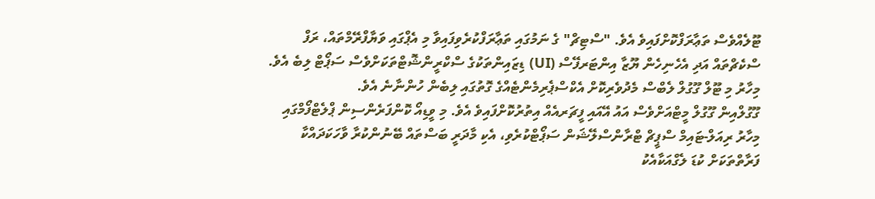ޓޫލެއްވެސް ތަޢާރަފްކޮށްފައިވެ އެވެ. "ސްޓިޗް" ގެ ނަމުގައި ތަޢާރަފްކުރެވިފައިވާ މި އެޕްގައި ވަޔާފްރޭމްތައް، ރަފް ސްކެޗްތައް އަދި އެހެނިހެން ޔޫޒާ އިންޓަރފޭސް (UI) ޑިޒައިންތަކުގެ ސްކްރީންޝޮޓްތަކަށްވެސް ސަޕޯޓް ލިބެ އެވެ. މިހާރު މި ޓޫލް ގޫގުލް ލެބްސް މެދުވެރިކޮށް އެކްސްޕެރިމެންޓެއްގެ ގޮތުގައި ލިބެން ހުންނާނެ އެވެ.
ގޫގުލްއިން ގޫގުލް މީޓްއަށްވެސް އައު އޭއައި ފީޗަރއެއް އިތުރުކޮށްފައިވެ އެވެ. މި ވީޑިއޯ ކޮންފަރެންސިން ޕްލެޓްފޯމްގައި މިހާރު ރިއަލް-ޓައިމް ސްޕީޗް ޓްރާންސްލޭޝަން ސަޕޯޓްކުރެވި، އެކި މާދަރީ ބަސްތައް ބޭނުންކުރާ ވާހަކަދައްކާ ފަރާތްތަކަށް ކުޑަ ލެގްއަކާއެކު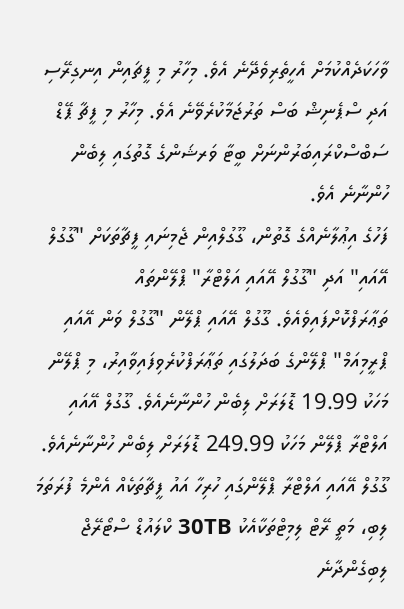ވާހަކަދެއްކުމަށް އެހީތެރިވެދޭނެ އެވެ. މިހާރު މި ފީޗައިން އިނގިރޭސި އަދި ސްޕެނިޝް ބަސް ތަރުޖަމާކުރެވޭނެ އެވެ. މިހާރު މި ފީޗާ ޕޭޑް ސަބްސްކްރައިބަރުންނަށް ބީޓާ ވަރޝަންގެ ގޮތުގައި ލިބެން ހުންނާނެ އެވެ.
ފަހުގެ އިޢުލާނެއްގެ ގޮތުން، ގޫގުލްއިން ޖެމިނައި ފީޗާތަކަށް "ގޫގުލް އޭއައި" އަދި "ގޫގުލް އޭއައި އަލްޓްރާ" ޕްލޭންތައް ތަޢާރަފްކޮށްފައިވެއެވެ. ގޫގުލް އޭއައި ޕްލޭން "ގޫގުލް ވަން އޭއައި ޕްރީމިއަމް" ޕްލޭންގެ ބަދަލުގައި ތަޢާރަފްކުރެވިފައިވާއިރު، މި ޕްލޭން މަހަކު 19.99 ޑޮލަރަށް ލިބެން ހުންނާނެއެވެ. ގޫގުލް އޭއައި އަލްޓްރާ ޕްލޭން މަހަކު 249.99 ޑޮލަރަށް ލިބެން ހުންނާނެއެވެ. ގޫގުލް އޭއައި އަލްޓްރާ ޕްލޭންގައި ހުރިހާ އައު ފީޗާތަކެއް އެންމެ ފުރަތަމަ ލިބި، މަތީ ރޭޓް ލިމިޓްތަކާއެކު 30TB ކްލައުޑް ސްޓޯރޭޖް ލިބިގެންދާނެ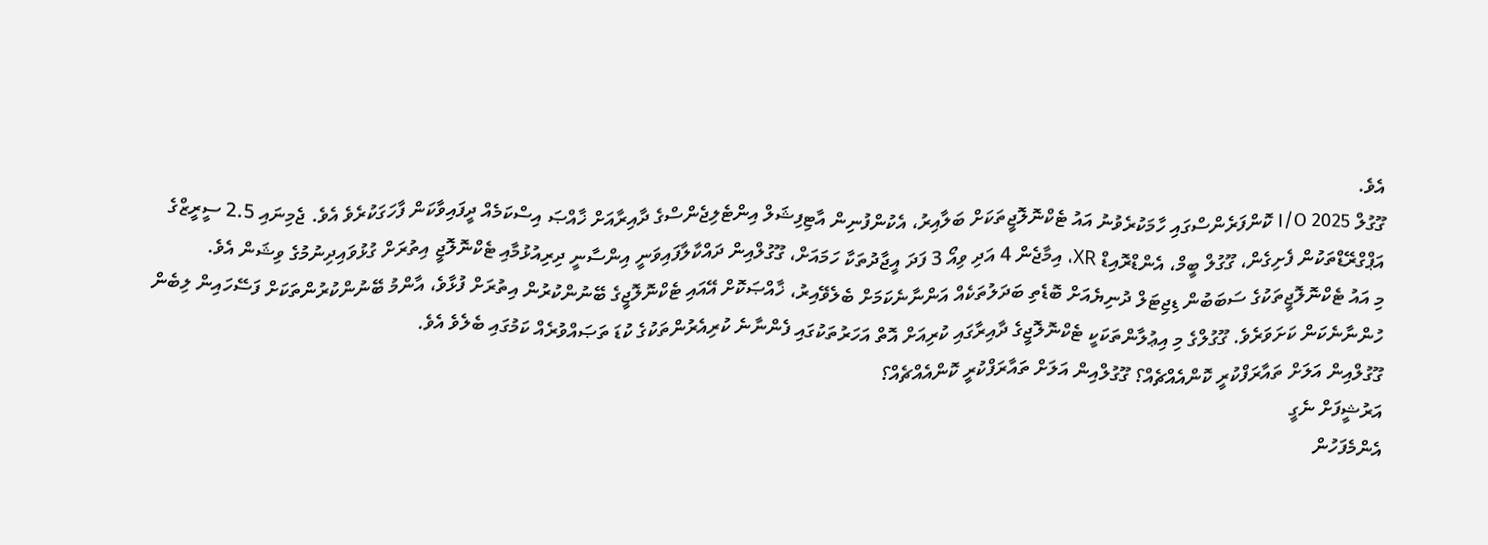އެވެ.
ގޫގުލް I/O 2025 ކޮންފަރެންސްގައި ހާމަކުރެވުނު އައު ޓެކްނޮލޮޖީތަކަށް ބަލާއިރު، އެކުންފުނިން އާޓިފިޝަލް އިންޓެލިޖެންސްގެ ދާއިރާއަށް ޚާއްޞަ އިސްކަމެއް ދީފައިވާކަން ފާހަގަކުރެވެ އެވެ. ޖެމިނައި 2.5 ސީރީޒްގެ އަޕްގްރޭޑްތަކުން ފެށިގެން، ގޫގުލް ބީމް، އެންޑްރޮއިޑް XR، އިމާޖެން 4 އަދި ވިއޯ 3 ފަދަ އީޖާދުތަކާ ހަމައަށް، ގޫގުލްއިން ދައްކާލާފައިވަނީ އިންސާނީ ދިރިއުޅުމާއި ޓެކްނޮލޮޖީ އިތުރަށް ގުޅުވައިދިނުމުގެ ވިޝަން އެވެ.
މި އައު ޓެކްނޮލޮޖީތަކުގެ ސަބަބުން ޑިޖިޓަލް ދުނިޔެއަށް ބޮޑެތި ބަދަލުތަކެއް އަންނާނެކަމަށް ބެލެވޭއިރު، ޚާއްޞަކޮށް އޭއައި ޓެކްނޮލޮޖީގެ ބޭނުންކުރުން އިތުރަށް ފުޅާވެ، އާންމު ބޭނުންކުރުންތަކަށް ފަސޭހައިން ލިބެން ހުންނާނެކަން ކަށަވަރެވެ. ގޫގުލްގެ މި އިޢުލާންތަކަކީ ޓެކްނޮލޮޖީގެ ދާއިރާގައި ކުރިއަށް އޮތް އަހަރުތަކުގައި ފެންނާނެ ކުރިއެރުންތަކުގެ ކުޑަ ތަޞައްވުރެއް ކަމުގައި ބެލެވެ އެވެ.
ގޫގުލްއިން އަލަށް ތައާރަފްކުރީ ކޮންއެއްޗެއް؟ ގޫގުލްއިން އަލަށް ތައާރަފްކުރީ ކޮންއެއްޗެއް؟
އަރުޝީފަށް ނެގީ
އެންމެފަހުން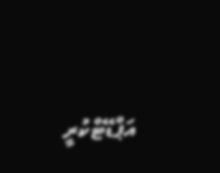އަޕްޑޭޓްކުރީ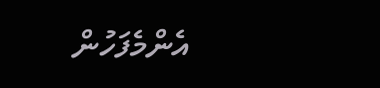އެންމެފަހުން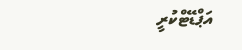އަޕްޑޭޓްކުރީ